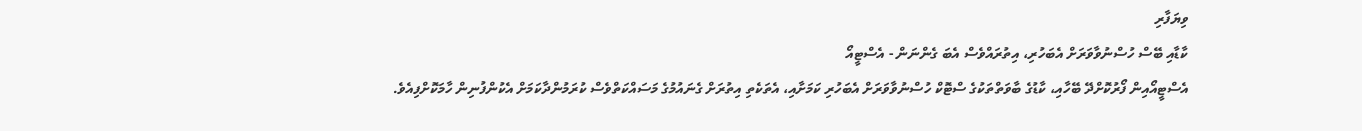ވިޔަފާރި
ކާޑާއި ބޭސް ހުސްނުވާވަރަށް އެބަހުރި، އިތުރައްވެސް އެބަ ގެންނަން - އެސްޓީއޯ
އެސްޓީއޯއިން ފޯރުކޮށްދޭ ބޭހާއި، ކާޑުގެ ބާވަތްތަކުގެ ސްޓޮކް ހުސްނުވާވަރަށް އެބަހުރި ކަމަށާއި، އެތަކެތި އިތުރަށް ގެނައުމުގެ މަސައްކަތްވެސް ކުރަމުންދާކަމަށް އެކުންފުނިން ހާމަކޮށްފިއެވެ.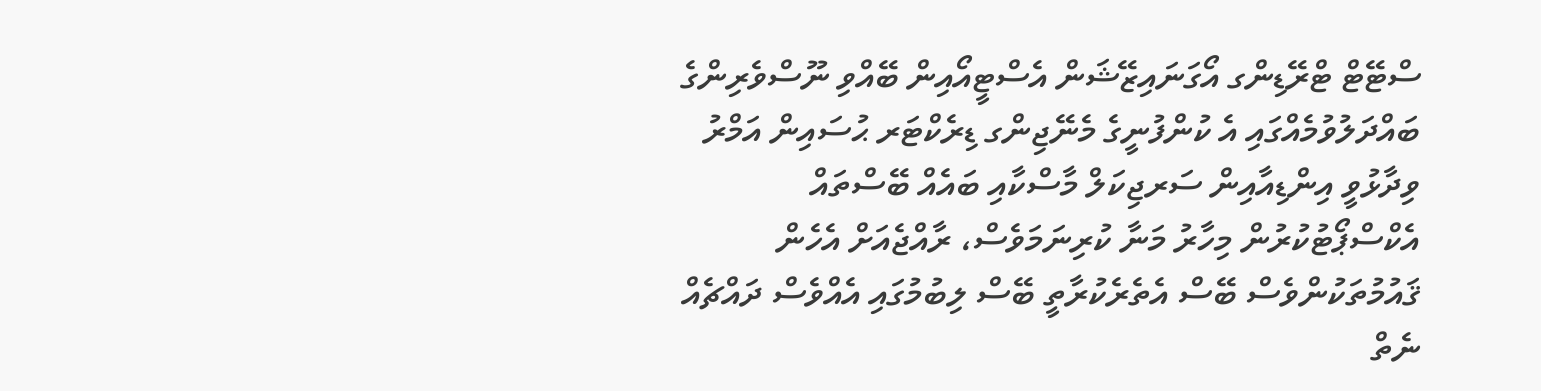ސްޓޭޓް ޓްރޭޑިންގ އޯގަނައިޒޭޝަން އެސްޓީއޯއިން ބޭއްވި ނޫސްވެރިންގެ ބައްދަލުވުމެއްގައި އެ ކުންފުނީގެ މެނޭޖިންގ ޑިރެކްޓަރ ޙުސައިން އަމްރު ވިދާޅުވީ އިންޑިއާއިން ސަރޖިކަލް މާސްކާއި ބައެއް ބޭސްތައް އެކްސްޕޯޓުކުރުން މިހާރު މަނާ ކުރިނަމަވެސް، ރާއްޖެއަށް އެހެން ޤައުމުތަކުންވެސް ބޭސް އެތެރެކުރާތީ ބޭސް ލިބުމުގައި އެއްވެސް ދައްޗެއް ނެތް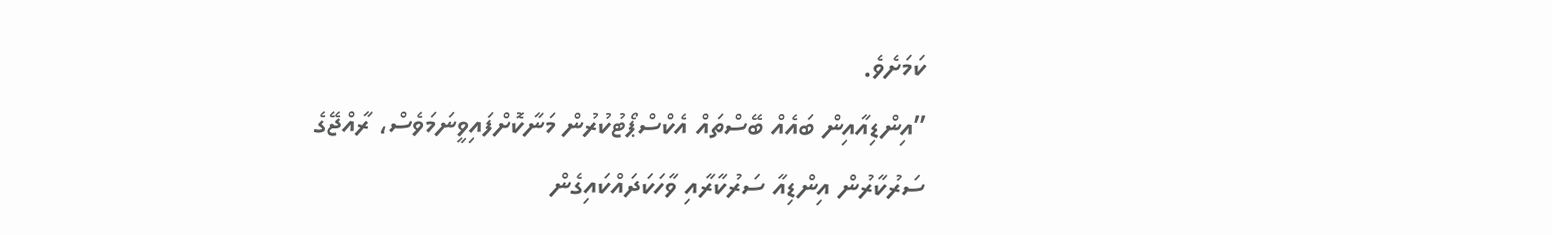ކަމަށެވެ.
”އިންޑިއާއިން ބައެއް ބޭސްތައް އެކްސްޕޯޓުކުރުން މަނާކޮށްފައިވީނަމަވެސް، ރާއްޖޭގެ ސަރުކާރުން އިންޑިއާ ސަރުކާރާއި ވާހަކަދައްކައިގެން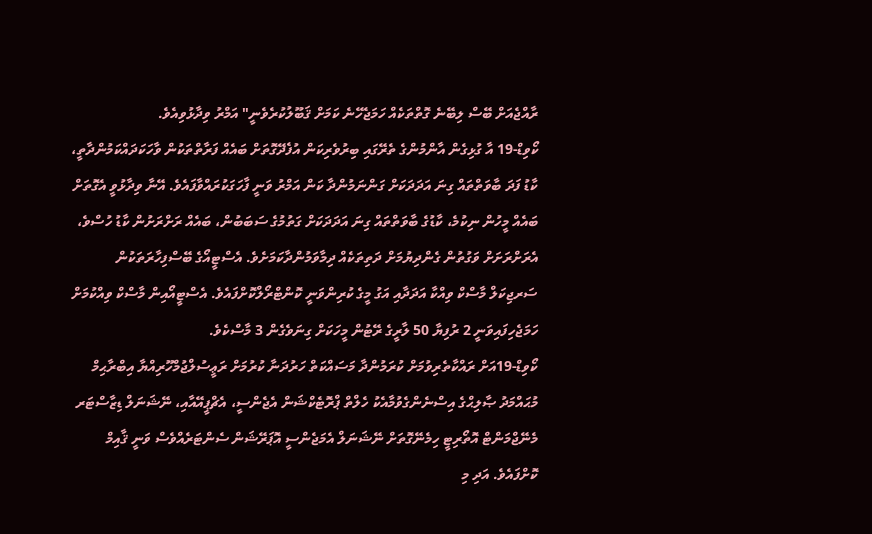ރާއްޖެއަށް ބޭސް ލިބޭނެ ގޮތްތަކެއް ހަމަޖެހޭނެ ކަމަށް ޤަބޫލުކުރެވެނީ" އަމްރު ވިދާޅުވިއެވެ.
ކޯވިޑް-19 އާ ގުޅިގެން އާންމުންގެ ތެރޭގައި ބިރުވެރިކަން އުފެދޭގޮތަށް ބައެއް ފަރާތްތަކުން ވާހަކަދައްކަމުންދާތީ، ކާޑު ފަދަ ބާވަތްތައް ގިނަ އަދަދަކަށް ގަންނަމުންދާ ކަން އަމްރު ވަނީ ފާހަގަކުރައްވާފައެވެ. އޭނާ ވިދާޅުވީ އެގޮތަށް ބައެއް މީހުން ނިކުމެ، ކާޑުގެ ބާވަތްތައް ގިނަ އަދަދަކަށް ގަތުމުގެ ސަބަބުން، ބައެއް ރަށްރަށުން ކާޑު ހުސްވެ، އެރަށްރަށަށް ވަގުތުން ގެންދިޔުމަށް ދަތިތަކެއް ދިމާވަމުންދާކަމަށެވެ. އެސްޓީއޯގެ ބޭސްފިހާރަތަކުން ސަރޖިކަލް މާސްކް ވިއްކާ އަދަދާއި އަގު މީގެ ކުރިންވަނީ ކޮންޓްރޯލްކޮށްފައެވެ. އެސްޓީއޯއިން މާސްކް ވިއްކުމަށް ހަމަޖެހިފައިވަނީ 2 ރުފިޔާ 50 ލާރީގެ ރޭޓުން މީހަކަށް ގިނަވެގެން 3 މާސްކެވެ.
ކޯވިޑް-19އަށް ރައްކާތެރިވުމަށް ކުރަމުންދާ މަސައްކަތް ހަރުދަނާ ކުރުމަށް ރަޢީސުލްޖުމްހޫރިއްޔާ އިބްރާޙިމް މުޙައްމަދު ޞާލިޙްގެ އިސްނެންގެވުމާއެކު ހެލްތް ޕްރޮޓެކްޝަން އެޖެންސީ، އެޗްޕީއޭއާއި، ނޭޝަނަލް ޑިޒާސްޓަރ މެނޭޖްމަންޓް އޮތޯރިޓީ ހިމެނޭގޮތަށް ނޭޝަނަލް އެމަޖެންސީ އޮޕަރޭޝަން ސެންޓަރެއްވެސް ވަނީ ޤާއިމް ކޮށްފައެވެ. އަދި މި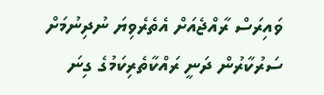ވައިރަސް ރާއްޖެއަށް އެތެރެވިޔަ ނުދިނުމަށް ސަރުކާރުން ދަނީ ރައްކާތެރިކަމުގެ ގިނަ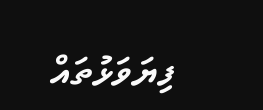ފިޔަވަޅުތައް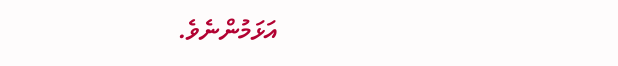އަޅަމުންނެވެ.